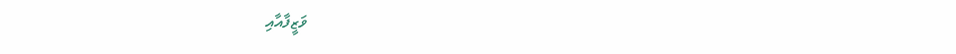ވަޒީފާއާއި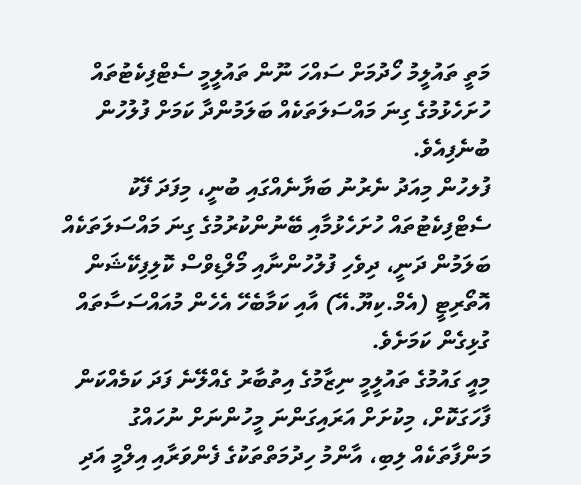މަތީ ތައުލީމު ހޯދުމަށް ސައްހަ ނޫން ތައުލީމީ ސެޓްފިކެޓުތައް ހުށަހެޅުމުގެ ގިނަ މައްސަލަތަކެއް ބަލަމުންދާ ކަމަށް ފުލުހުން ބުނެފިއެވެ.
ފުލހުން މިއަދު ނެރުނު ބަޔާނެއްގައި ބުނީ، މިފަދަ ފޭކު ސެޓްފިކެޓުތައް ހުށަހެޅުމާއި ބޭނުންކުރުމުގެ ގިނަ މައްސަލަތަކެއް ބަލަމުން ދަނީ، ދިވެހި ފުލުހުންނާއި މޯލްޑިވްސް ކޮލިފިކޭޝަން އޮތޯރިޓީ (އެމް.ކިޔޫ.އޭ) އާއި ކަމާބެހޭ އެހެން މުއައްސަސާތައް ގުޅިގެން ކަމަށެވެ.
މިއީ ގައުމުގެ ތައުލީމީ ނިޒާމުގެ އިތުބާރު ގެއްލޭނެ ފަދަ ކަމެއްކަން ފާހަގަކޮށް، މިކުށަށް އަރައިގަންނަ މީހުންނަށް ނުހައްގު މަންފާތަކެއް ލިބި، އާންމު ހިދުމަތްތަކުގެ ފެންވަރާއި އިލްމީ އަދި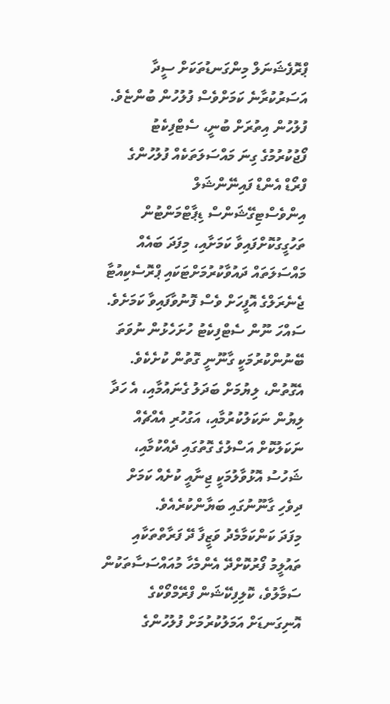ޕްރޮފެޝަނަލް މިންގަނޑުތަކަށް ސީދާ އަސަރުކުރާނެ ކަމަށްވެސް ފުލުހުން ބުންޏެވެ.
ފުލުހުން އިތުރަށް ބުނީ، ސެޓްފިކެޓު ފޯޖުކުރުމުގެ ގިނަ މައްސަލަތަކެއް ފުލުހުންގެ ފްރޯޑް އެންޑް ފައިނޭންޝަލް އިންވެސްޓިގޭޝަންސް ޑިޕާޓްމަންޓުން ތަހުގީގުކޮށްފައިވާ ކަމަށާއި، މިފަދަ ބައެއް މައްސަލަތައް ދައުވާކުރުމަށްޓަކައި ޕްރޮސެކިއުޓާ ޖެނެރަލްގެ އޮފީހަށް ވެސް ފޮނުވާފައިވާ ކަމަށެވެ.
ސައްހަ ނޫން ސެޓްފިކެޓު ހުށަހެޅުން ނުވަތަ ބޭނުންކުރުމަކީ ގާނޫނީ ގޮތުން ކުށެކެވެ. އެގޮތުން، ލިޔުމަށް ބަދަލު ގެނައުމާއި، އެ ހަދާ ލިޔުން ނަކަލުކުރުމާއި، އަގުހުރި އެއްޗެއް ނަކަލުކޮށް އަސްލުގެ ގޮތުގައި ދެއްކުމާއި، ޝަހުސު އޮޅުވާލުމަކީ ޖިނާއީ ކުށެއް ކަމަށް ދިވެހި ގާނޫނުގައި ބަޔާންކުރެއެވެ.
މިފަދަ ކަންކަމާމެދު ވަޒީފާ ދޭ ފަރާތްތަކާއި ތައުލީމު ފޯރުކޮށްދޭ އެންމެހާ މުއައްސަސާތަކުން ސަމާލުވެ، ކޮލިފިކޭޝަން ފްރޭމްވޯކްގެ އޮނިގަނޑަށް އަމަލުކުރުމަށް ފުލުހުންގެ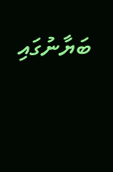ބަޔާނުގައި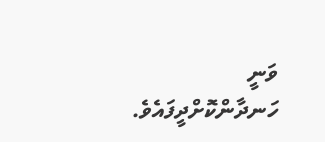ވަނީ ހަނދާންކޮށްދީފައެވެ.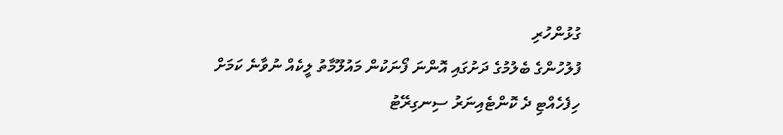ގުޅުންހުރި
ފުލުހުންގެ ބެލުމުގެ ދަށުގައި އޮންނަ ފޯނަކުން މައުލޫމާތު ލީކެއް ނުވާނެ ކަމަށް
ހިފެހެއްޓި ދެ ކޮންޓެއިނަރު ސިނގިރޭޓު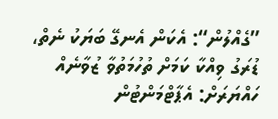”ގެއްލުން“: އެކަން އެނގޭ ބަޔަކު ނެތް،
ޑުރަގު ވިއްކާ ކަމަށް ތުހުމަތުވާ ޒުވާނެއް ހައްޔަރަށް: އެޕާޓްމަންޓުން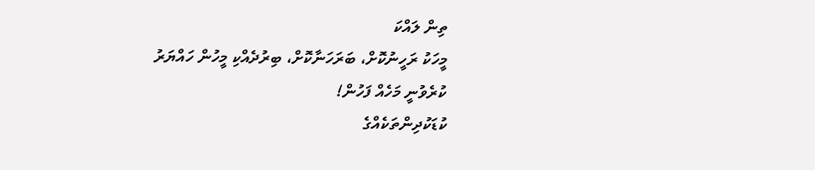ތިން ލައްކަ
މީހަކު ރަހީނުކޮށް، ބަރަހަނާކޮށް، ބިރުދެއްކި މީހުން ހައްޔަރު ކުރެވުނީ މަހެއް ފަހުން!
ކުޑަކުދިންތަކެއްގެ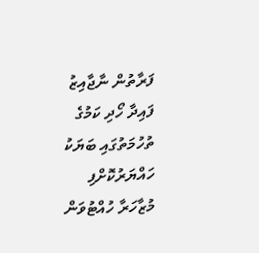ފަރާތުން ނާޖާއިޒު ފައިދާ ހޯދި ކަމުގެ ތުހުމަތުގައި ބަޔަކު ހައްޔަރުކޮށްފި
މުޒާހަރާ ހުއްޓުވަން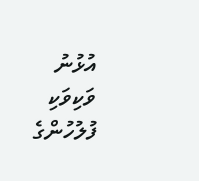އުޅުނު ވަކިވަކި ފުލުހުންގެ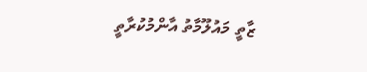ޒާތީ މައުލޫމާތު އާންމުކުރާތީ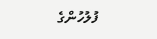ފުލުހުންގެ